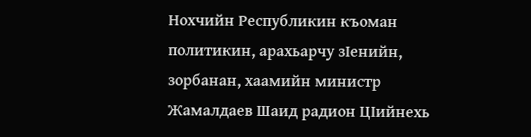Нохчийн Республикин къоман политикин, арахьарчу зIенийн, зорбанан, хаамийн министр Жамалдаев Шаид радион ЦIийнехь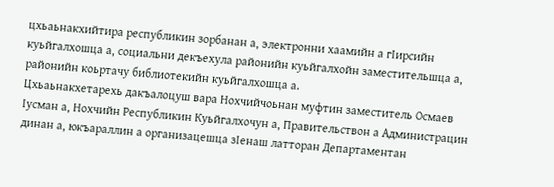цхьаьнакхийтира республикин зорбанан а, электронни хаамийн а гIирсийн куьйгалхошца а, социальни декъехула районийн куьйгалхойн заместительшца а, районийн коьртачу библиотекийн куьйгалхошца а.
Цхьаьнакхетарехь дакъалоцуш вара Нохчийчоьнан муфтин заместитель Осмаев Iусман а, Нохчийн Республикин Куьйгалхочун а, Правительствон а Администрацин динан а, юкъараллин а организацешца зIенаш латторан Департаментан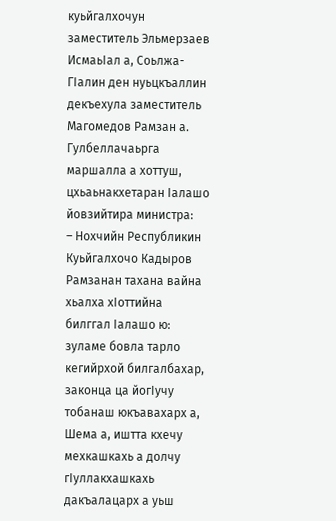куьйгалхочун заместитель Эльмерзаев ИсмаьIал а, Соьлжа-ГIалин ден нуьцкъаллин декъехула заместитель Магомедов Рамзан а.
Гулбеллачаьрга маршалла а хоттуш, цхьаьнакхетаран Iалашо йовзийтира министра:
– Нохчийн Республикин Куьйгалхочо Кадыров Рамзанан тахана вайна хьалха хIоттийна билггал Iалашо ю: зуламе бовла тарло кегийрхой билгалбахар, законца ца йогIучу тобанаш юкъавахарх а, Шема а, иштта кхечу мехкашкахь а долчу гIуллакхашкахь дакъалацарх а уьш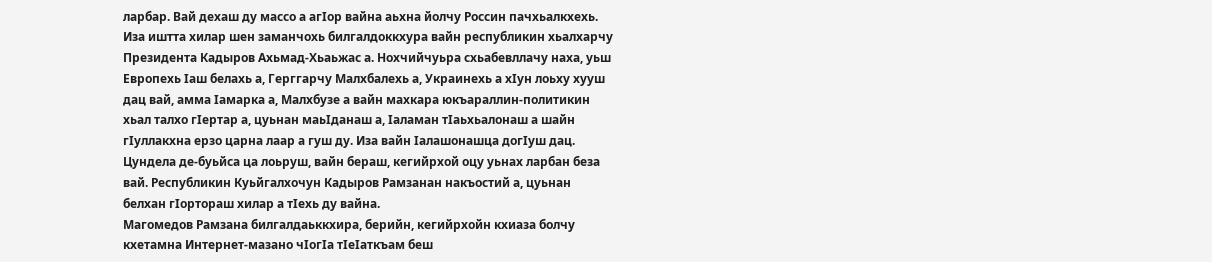ларбар. Вай дехаш ду массо а агIор вайна аьхна йолчу Россин пачхьалкхехь. Иза иштта хилар шен заманчохь билгалдоккхура вайн республикин хьалхарчу Президента Кадыров Ахьмад-Хьаьжас а. Нохчийчуьра схьабевллачу наха, уьш Европехь Iаш белахь а, Герггарчу Малхбалехь а, Украинехь а хIун лоьху хууш дац вай, амма Iамарка а, Малхбузе а вайн махкара юкъараллин-политикин хьал талхо гIертар а, цуьнан маьIданаш а, Iаламан тIаьхьалонаш а шайн гIуллакхна ерзо царна лаар а гуш ду. Иза вайн Iалашонашца догIуш дац. Цундела де-буьйса ца лоьруш, вайн бераш, кегийрхой оцу уьнах ларбан беза вай. Республикин Куьйгалхочун Кадыров Рамзанан накъостий а, цуьнан белхан гIортораш хилар а тIехь ду вайна.
Магомедов Рамзана билгалдаьккхира, берийн, кегийрхойн кхиаза болчу кхетамна Интернет-мазано чIогIа тIеIаткъам беш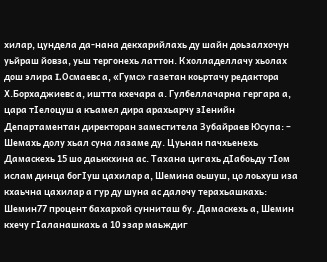хилар, цундела да-нана декхарийлахь ду шайн доьзалхочун уьйраш йовза, уьш тергонехь латтон. Кхолладеллачу хьолах дош элира I.Осмаевс а, «Гумс» газетан коьртачу редактора Х.Борхаджиевс а, иштта кхечара а. Гулбеллачарна гергара а, цара тIелоцуш а къамел дира арахьарчу зIенийн Департаментан директоран заместитела Зубайраев Юсупа: – Шемахь долу хьал суна лазаме ду. Цуьнан пачхьенехь Дамаскехь 15 шо даьккхина ас. Тахана цигахь дIабоьду тIом ислам динца богIуш цахилар а, Шемина оьшуш, цо лоьхуш иза кхаьчна цахилар а гур ду шуна ас далочу терахьашкахь: Шемин77 процент бахархой сунниташ бу. Дамаскехь а, Шемин кхечу гIаланашкахь а 10 эзар маьждиг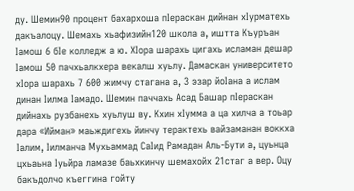ду. Шемин90 процент бахархоша пIераскан дийнан хIурматехь дакъалоцу. Шемахь хьафизийн120 школа а, иштта Къуръан Iамош 6 бIе колледж а ю. ХIора шарахь цигахь исламан дешар Iамош 50 пачхьалкхера векалш хуьлу. Дамаскан университето хIора шарахь 7 600 жимчу стагана а, 3 эзар йоIана а ислам динан Iилма Iамадо. Шемин паччахь Асад Башар пIераскан дийнахь рузбанехь хуьлуш ву. Кхин хIумма а ца хилча а тоьар дара «Ийман» маьждигехь йинчу терактехь вайзаманан воккха Iалим, Iилманча Мухьаммад СаIид Рамадан Аль-Бути а, цуьнца цхьаьна Iуьйра ламазе баьхкинчу шемахойх 21стаг а вер. Оцу бакъдолчо къеггина гойту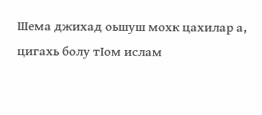Шема джихад оьшуш мохк цахилар а, цигахь болу тIом ислам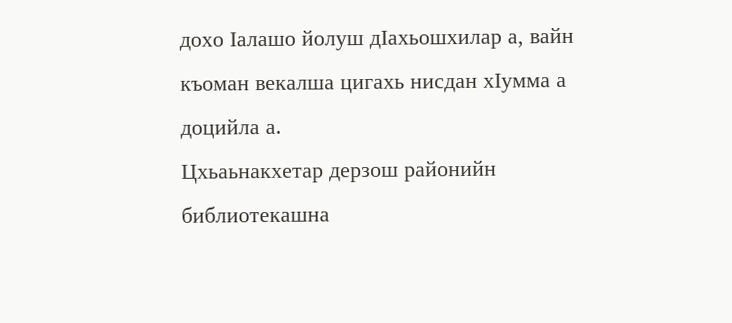дохо Iалашо йолуш дIахьошхилар а, вайн къоман векалша цигахь нисдан хIумма а доцийла а.
Цхьаьнакхетар дерзош районийн библиотекашна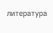литература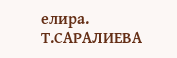елира. Т.САРАЛИЕВА